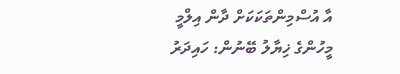އާ އުސްމިންތަކަކަށް ދާން އިލްމީ މީހުންގެ ޚިޔާލު ބޭނުން: ހައިދަރު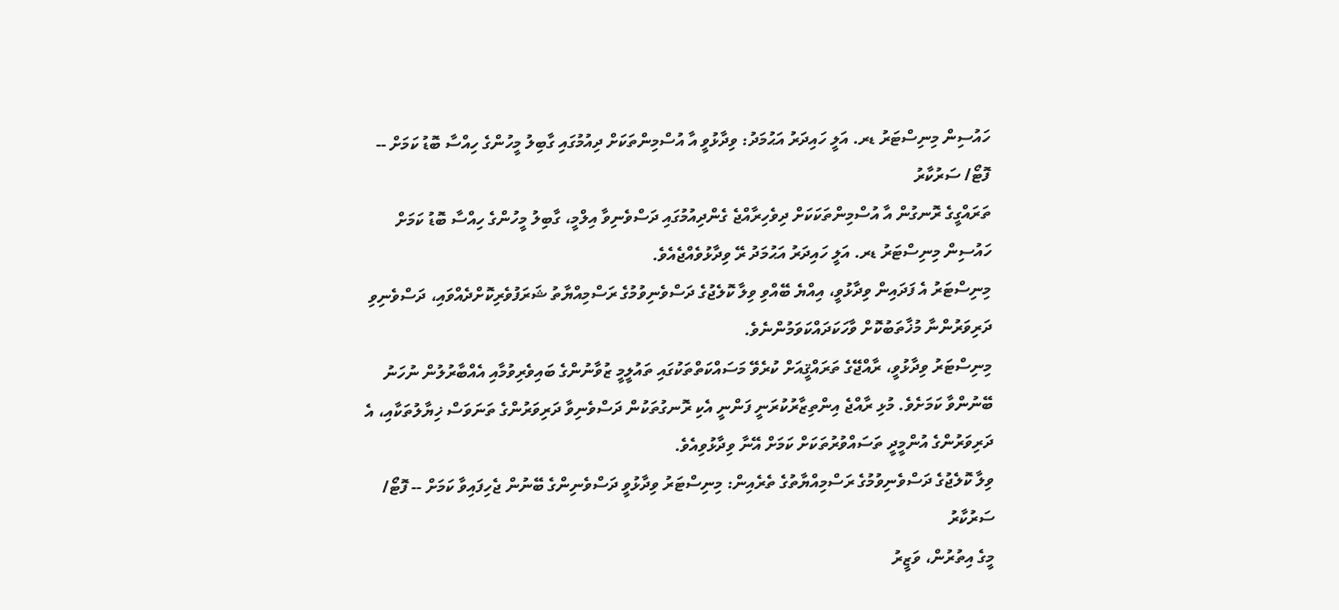ހައުސިން މިނިސްޓަރު ޑރ. އަލީ ހައިދަރު އަޙުމަދު: ވިދާޅުވީ އާ އުސްމިންތަކަށް ދިއުމުގައި ގާބިލު މީހުންގެ ހިއްސާ ބޮޑު ކަމަށް -- ފޮޓޯ/ ސަރުކާރު
ތަރައްގީގެ ރޮނގުން އާ އުސްމިންތަކަކަށް ދިވެހިރާއްޖެ ގެންދިއުމުގައި ދަސްވެނިވާ އިލްމީ، ގާބިލު މީހުންގެ ހިއްސާ ބޮޑު ކަމަށް ހައުސިން މިނިސްޓަރު ޑރ. އަލީ ހައިދަރު އަޙުމަދު ރޭ ވިދާޅުވެއްޖެއެވެ.
މިނިސްޓަރު އެ ފަދައިން ވިދާޅުވީ، އިއްޔެ ބޭއްވި ވިލާ ކޮލެޖުގެ ދަސްވެނިވުމުގެ ރަސްމިއްޔާތު ޝަރަފުވެރިކޮށްދެއްވައި، ދަސްވެނިވި ދަރިވަރުންނާ މުޚާތަބުކޮށް ވާހަކަދައްކަވަމުންނެވެ.
މިނިސްޓަރު ވިދާޅުވީ، ރާއްޖޭގެ ތަރައްޤީއަށް ކުރެވޭ މަސައްކަތްތަކުގައި ތައުލީމީ ޒުވާނުންގެ ބައިވެރިވުމާއި އެއްބާރުލުން ނުހަނު ބޭނުންވާ ކަމަށެވެ. މުޅި ރާއްޖެ އިންތިޒާރުކުރަނީ ފަންނީ އެކި ރޮނގުތަކުން ދަސްވެނިވާ ދަރިވަރުންގެ ތަނަވަސް ޚިޔާލުތަކާއި، އެ ދަރިވަރުންގެ އުންމީދީ ތަސައްވުރުތަކަށް ކަމަށް އޭނާ ވިދާޅުވިއެވެ.
ވިލާ ކޮލެޖުގެ ދަސްވެނިވުމުގެ ރަސްމިއްޔާތުގެ ތެރެއިން: މިނިސްޓަރު ވިދާޅުވީ ދަސްވެނިންގެ ބޭނުން ޖެހިފައިވާ ކަމަށް -- ފޮޓޯ/ ސަރުކާރު
މީގެ އިތުރުން، ވަޒީރު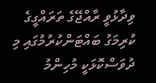ވިދާޅުވީ ރާއްޖޭގެ ތަރައްގީގެ ކުރިމަގު ބައްޓަންކުރުމުގައި މި ދުވަސްކޮޅަކީ މުހިންމު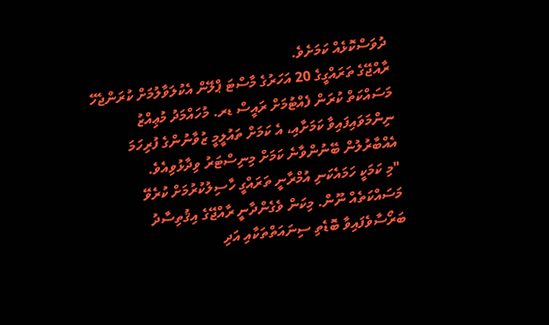ދުވަސްކޮޅެއް ކަމަށެވެ.
ރާއްޖޭގެ ތަރައްގީގެ 20 އަހަރުގެ މާސްޓަ ޕްލޭން އެކުލަވާލުމަށް ކުރަންޖެހޭ މަސައްކަތް ކުރަން ފެއްޓުމަށް ރައީސް ޑރ. މުހައްމަދު މުޢިއްޒު ނިންމަވައިފައިވާ ކަމަށާއި، އެ ކަމަށް ތައުލީމީ ޒުވާނުންގެ ފުރިހަމަ އެއްބާރުލުން ބޭނުންވާނެ ކަމަށް މިނިސްޓަރު ވިދާޅުވިއެވެ.
"މި ކަމަކީ ހަމައެކަނި އުމްރާނީ ތަރައްގީ ހާސިލުކުރުމަށް ކުރެވޭ މަސައްކަތެއް ނޫން. މިކަން ވެގެންދާނީ ރާއްޖޭގެ އިޤުތިސާދު ބަރޯސާވެފައިވާ ބޮޑެތި ސިނައަތްތަކާއި އަދި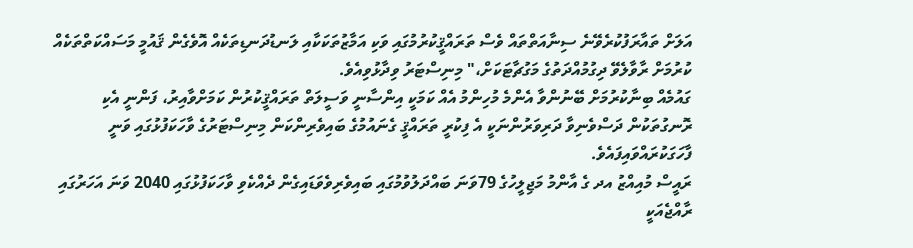އަލަށް ތައާރަފުކުރެވޭނެ ސިނާއަތްތައް ވެސް ތަރައްޤީކުރުމުގައި ވަކި އަމާޒުތަކަކާއި ލަނޑުދަނޑިތަކެއް އޮވެގެން ޤައުމީ މަސައްކަތްތަކެއް ކުރުމަށް ރާވާލެވޭ ދިގުމުއްދަތުގެ މަގުޗާޓަކަށް،" މިނިސްޓަރު ވިދާޅުވިއެވެ.
ގައުމެއް ބިނާކުރުމަށް ބޭނުންވާ އެންމެ މުހިންމު އެއް ކަމަކީ އިންސާނީ ވަސީލަތް ތަރައްޤީކުރުން ކަމަށްވާއިރު، ފަންނީ އެކި ރޮނގުތަކުން ދަސްވެނިވާ ދަރިވަރުންނަކީ އެ ފިކުރީ ތަރައްޤީ ގެނައުމުގެ ބައިވެރިންކަން މިނިސްޓަރުގެ ވާހަކަފުޅުގައި ވަނީ ފާހަގަކުރައްވައިފައެވެ.
ރައީސް މުއިއްޒު އދ ގެ އާންމު މަޖިލީހުގެ 79ވަނަ ބައްދަލުވުމުގައި ބައިވެރިވެވަޑައިގެން ދެއްކެވި ވާހަކަފުޅުގައި 2040 ވަނަ އަހަރުގައި ރާއްޖެއަކީ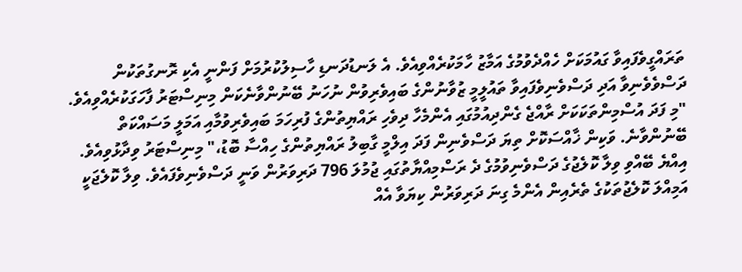ތަރައްގީވެފައިވާ ގައުމަކަށް ހެއްދެވުމުގެ އަމާޒު ހާމަކުރެއްވިއެވެ. އެ ލަނޑުދަނޑި ހާސިލުކުރުމަށް ފަންނީ އެކި ރޮނގުތަކުން ދަސްވެވެނިވާ އަދި ދަސްވެނިވެފައިވާ ތައުލީމީ ޒުވާނުންގެ ބައިވެރިވުން ނުހަނު ބޭނުންވާނެކަން މިނިސްޓަރު ފާހަގަކުރެއްވިއެވެ.
"މި ފަދަ އުސްމިންތަކަކަށް ރާއްޖެ ގެންދިއުމުގައި އެންމެހާ ދިވެހި ރައްޔިތުންގެ ފުރިހަމަ ބައިވެރިވުމާއި އަމަލީ މަސައްކަތް ބޭނުންވާނެ. ވަކިން ޚާއްސަކޮށް ތިޔަ ދަސްވެނިން ފަދަ އިލްމީ ގާބިލު ރައްޔިތުންގެ ހިއްސާ ބޮޑު،" މިނިސްޓަރު ވިދާޅުވިއެވެ.
އިއްޔެ ބޭއްވި ވިލާ ކޮލެޖުގެ ދަސްވެނިވުމުގެ ދެ ރަސްމިއްޔާތުގައި ޖުމުލަ 796 ދަރިވަރުން ވަނީ ދަސްވެނިވެފައެވެ. ވިލާ ކޮލެޖަކީ އަމިއްލަ ކޮލެޖުތަކުގެ ތެރެއިން އެންމެ ގިނަ ދަރިވަރުން ކިޔަވާ އެއް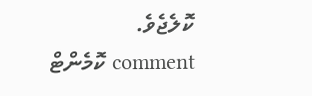ކޮލެޖެވެ.
comment ކޮމެންޓް